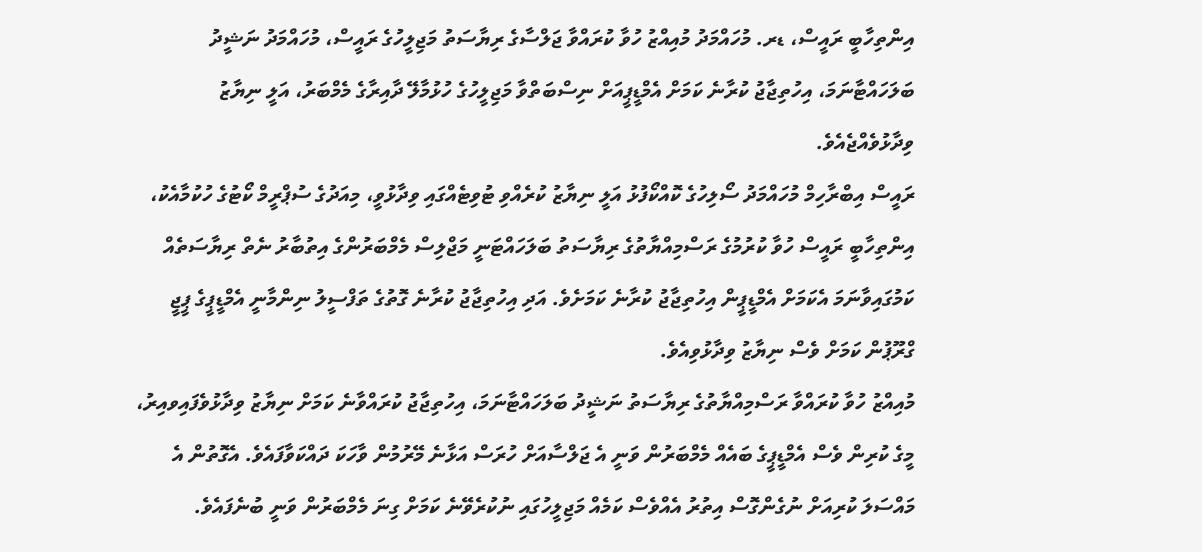އިންތިހާބީ ރައީސް، ޑރ. މުހައްމަދު މުއިއްޒު ހުވާ ކުރައްވާ ޖަލްސާގެ ރިޔާސަތު މަޖިލީހުގެ ރައީސް، މުހައްމަދު ނަޝީދު ބަލަހައްޓާނަމަ، އިހުތިޖާޖު ކުރާނެ ކަމަށް އެމްޑީޕީއަށް ނިސްބަތްވާ މަޖިލީހުގެ ހުޅުމާލޭ ދާއިރާގެ މެމްބަރު، އަލީ ނިޔާޒު ވިދާޅުވެއްޖެއެވެ.
ރައީސް އިބްރާހިމް މުހައްމަދު ސޯލިހުގެ ކޮއްކޯފުޅު އަލީ ނިޔާޒު ކުރެއްވި ޓުވިޓެއްގައި ވިދާޅުވީ، މިއަދުގެ ސުޕްރީމް ކޯޓުގެ ހުކުމާއެކު، އިންތިހާބީ ރައީސް ހުވާ ކުރުމުގެ ރަސްމިއްޔާތުގެ ރިޔާސަތު ބަލަހައްޓަނީ މަޖްލިސް މެމްބަރުންގެ އިތުބާރު ނެތް ރިޔާސަތެއް ކަމުގައިވާނަމަ އެކަމަށް އެމްޑީޕީން އިހުތިޖާޖު ކުރާނެ ކަމަށެވެ. އަދި އިހުތިޖާޖު ކުރާނެ ގޮތުގެ ތަފްސީލު ނިންމާނީ އެމްޑީޕީގެ ޕީޖީ ގްރޫޕުން ކަމަށް ވެސް ނިޔާޒު ވިދާޅުވިއެވެ.
މުއިއްޒު ހުވާ ކުރައްވާ ރަސްމިއްޔާތުގެ ރިޔާސަތު ނަޝީދު ބަލަހައްޓާނަމަ، އިހުތިޖާޖު ކުރައްވާނެ ކަމަށް ނިޔާޒު ވިދާޅުވެފައިވއިރު، މީގެ ކުރިން ވެސް އެމްޑީޕީގެ ބައެއް މެމްބަރުން ވަނީ އެ ޖަލްސާއަށް ހުރަސް އަޅާނެ މޭރުމުން ވާހަކަ ދައްކަވާފައެވެ. އެގޮތުން އެ މައްސަލަ ކުރިއަށް ނުގެންގޮސް އިތުރު އެއްވެސް ކަމެއް މަޖިލީހުގައި ނުކުރެވޭނެ ކަމަށް ގިނަ މެމްބަރުން ވަނީ ބުނެފައެވެ.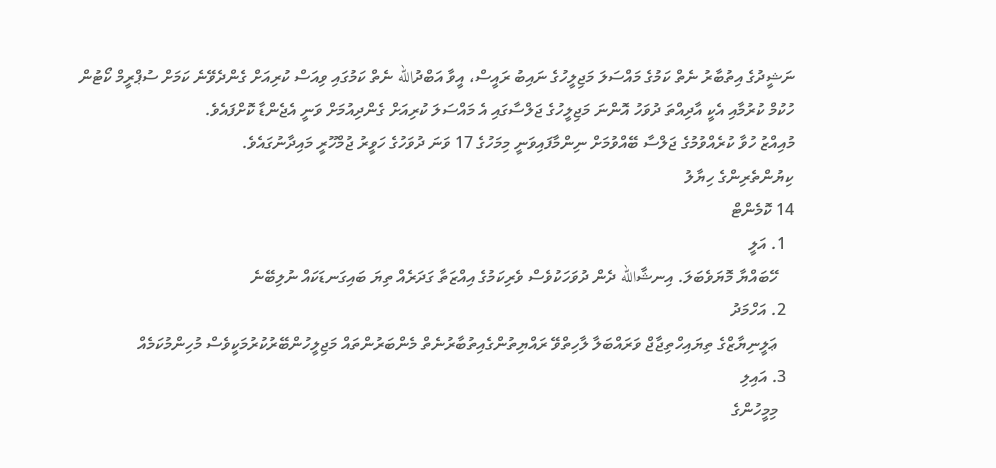ނަޝީދުގެ އިތުބާރު ނެތް ކަމުގެ މައްސަލަ މަޖިލީހުގެ ނައިބު ރައީސް، އީވާ އަބްދުالله ނެތް ކަމުގައި ވިއަސް ކުރިއަށް ގެންދެވޭނެ ކަމަށް ސުޕްރީމް ކޯޓުން ހުކުމް ކުރުމާއި އެކީ އާދިއްތަ ދުވަހު އޮންނަ މަޖިލީހުގެ ޖަލްސާގައި އެ މައްސަލަ ކުރިއަށް ގެންދިއުމަށް ވަނީ އެޖެންޑާ ކޮށްފައެވެ.
މުއިއްޒު ހުވާ ކުރެއްވުމުގެ ޖަލްސާ ބޭއްވުމަށް ނިންމާފައިވަނީ މިމަހުގެ 17 ވަނަ ދުވަހުގެ ހަވީރު ޖުމްހޫރީ މައިދާނުގައެވެ.
ކިޔުންތެރިންގެ ހިޔާލު
14 ކޮމެންޓް
  1. އަލީ
    ހޭބައްޔާ މޮޔަވެބަލަ. އިނޝާالله ދެން ދުވަހަކުވެސް ވެރިކަމުގެ އިއްޒަތާ ގަދަރެއް ތިޔަ ބައިގަނޑަކައް ނުލިބޭނެ
  2. އަހްމަދު
    ޢަލީނިޔާޒްގެ ތިޔައިހްތިޖާޖް ވަރައްބަލާ ލާހިތްވޭ ރައްޔިތުންގެއިތުބާރުނެތް މެންބަރުންތައް މަޖިލީހުންބޭރުކުރުމަކީވެސް މުހިންމުކަމެއް
  3. އައިލި
    މިމީހުންގެ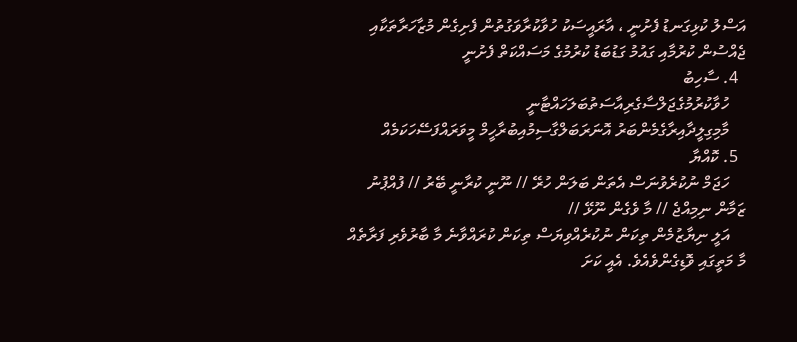އަސްލު ކުޅިގަނޑު ފެށުނީ ، އާރައީސަކު ހުވާކުރާވަގުތުން ފެށިގެން މުޒާހަރާތަކާއި ޖެއްސުން ކުރުމާއި ގައުމު ގަޑުބަޑު ކުރުމުގެ މަސައްކަތް ފެށުނީ
  4. ސާހިބު
    ހުވާކުރުމުގެޖަލްސާގެރިއާސަތުބަލަހައްޓާނީ
    މާމިގިލީދާއިރާގެމެންބަރު އޮނަރަބަލްގާސިމުއިބުރާހީމް މީވަރައްފަސޭހަކަމެއް
  5. ކޮއްޔާ
    ހަޖަމް ނުކުރެވުނަސް އެތަން ބަލަން ހުރޭ // ނޫނީ ކުރާނީ ބޭރު // ފުއްޕުނު ޒަމާން ނިމިއްޖެ // މާ ވެގެން ނޫޅޭ //
    އަލީ ނިޔާޒުމެން ތިކަން ނުކުރެއްވިޔަސް ތިކަން ކުރައްވާނެ މާ ބާރުވެރި ފަރާތެއް މާ މަތީގައި ވޮޑިގެންވެއެވެ. އެއީ ކަށަ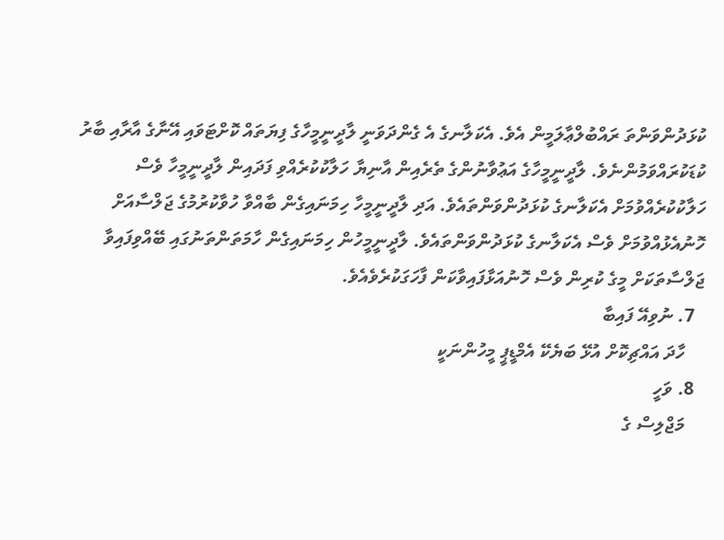ކުޅަދުންވަންތަ ރައްބުލްޢާލަމީން އެވެ. އެކަލާނގެ އެ ގެންދަވަނީ ލާދީނީމީހާގެ ފިޔަތައް ކޮށްޓަވައި އޭނާގެ އާރާއި ބާރު ކުޑަކުރައްވަމުންނެވެ. ލާދީނީމީހާގެ އަޢުވާނުންގެ ތެރެއިން އާނިޔާ ހަލާކުކުރެއްވި ފަދައިން ލާދީނީމީހާ ވެސް ހަލާކުކުރެއްވުމަށް އެކަލާނގެ ކުޅަދުންވަންތައެވެ. އަދި ލާދީނީމީހާ ހިމަނައިގެން ބާއްވާ ހުވާކުރުމުގެ ޖަލްސާއަށް ހޮނުއެޅުއްވުމަށް ވެސް އެކަލާނގެ ކުޅަދުންވަންތައެވެ. ލާދީނީމީހުން ހިމަނައިގެން ހާމަތަންތަނުގައި ބޭއްވިފައިވާ ޖަލްސާތަކަށް މީގެ ކުރިން ވެސް ހޮނުއަޅާފައިވާކަން ފާހަގަކުރެވެއެވެ.
  7. ނުވިއޭ ފައިބާ
    ހާދަ އައްޗިކޮށް އުޅޭ ބަޔެކޭ އެމްޑީޕީ މީހުންނަކީ
  8. ވަހީ
    މަޖްލިސް ގެ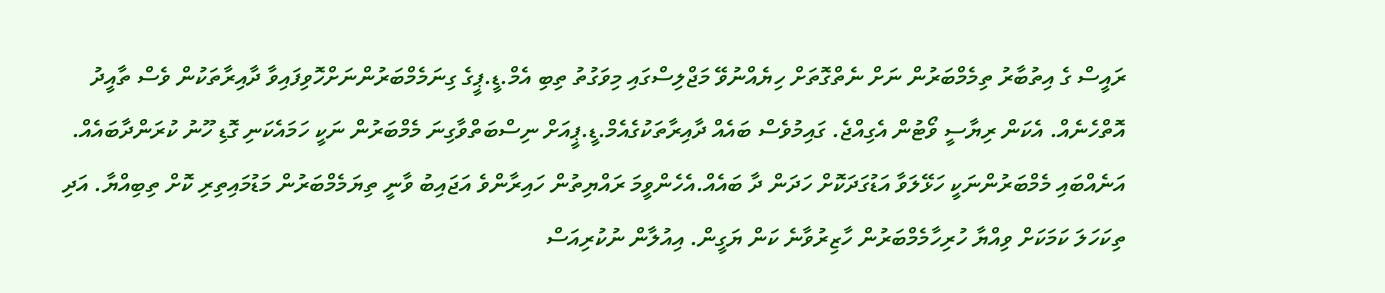ރައީސް ގެ އިތުބާރު ތިމެމްބަރުން ނަށް ނެތްގޮތަށް ހިޔެއްނުވޭ މަޖްލިސްގައި މިވަގުތު ތިބި އެމް.ޑީ.ޕީގެ ގިނަމެމްބަރުންނަށްހޮވިފައިވާ ދާއިރާތަކުން ވެސް ތާއީދު އޮތްހެނެއް. އެކަން ރިޔާސީ ވޯޓުން އެގިއްޖެ. ގައިމުވެސް ބައެއް ދާއިރާތަކުގެއެމް.ޑީ.ޕީއަށް ނިސްބަތްވާގިނަ މެމްބަރުން ނަކީ ހަމައެކަނި ގޮޑި ހޫނު ކުރަންދާބައެއް. އަނެއްބައި މެމްބަރުންނަކީ ހަޅޭލަވާ އަޑުގަދަކޮށް ހަދަން ދާ ބައެއް.އެހެންވީމަ ރައްޔިތުން ހައިރާންވެ އަޖައިބު ވާނީ ތިޔަމެމްބަރުން މަޑުމައިތިރި ކޮށް ތިބިއްޔާ. އަދި ތިކަހަލަ ކަމަކަށް ވިއްޔާ ހުރިހާމެމްބަރުން ހާޒިރުވާނެ ކަން ޔަގީން. އިއުލާން ނުކުރިއަސް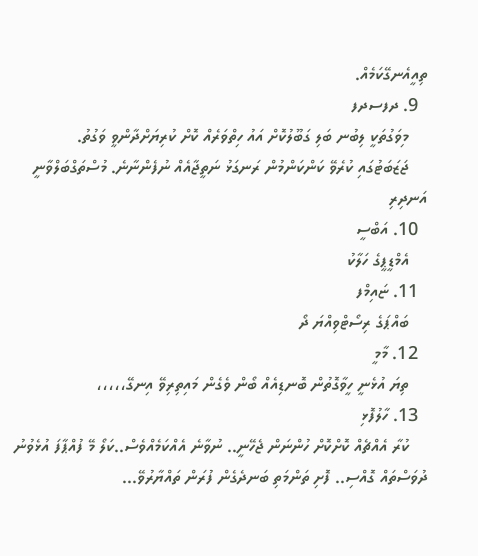ތިއީއެނގޭކަމެއް.
  9. ދފސދފ
    މިވަގުތަކީ ލިބުނ ބަލި ގަބޫލުކޮށް އައު ހިތްވަރެއް ކޮށް ކުރިޔަށްދާންވީ ވަގުތު.
    ޖަޒަބަޓުގައި ކުރެވޭ ކަންކަންމުން ރަނގަޅު ނަތީޖާއެއް ނުފެންނާނެ. މުސްތަގްބަލްވާނީ އަނދިރި
  10. އަބްސީ
    އެމްޑީޕީގެ ހަލާކު
  11. ޏައިމްފ
    ބައްޕަގެ ރިސޯޓްވިއްޔަ ދޯ
  12. މާމީ
    ތިޔަ އުޅެނީ ހީވާގޮތުން ބޮނޑިއެއް ބޯން ވެގެން މައިތިރިވޭ އިނގޭ،،،،،
  13. ހާލުފޮޅި
    ކުރާ އެއްޗެއް ކޮށްކޮށް ހުންނަން ޖެހޭނީ.. ނުވާނެ އެއްކަމެއްވެސް..ކަލޯ މޭ ފުއްޕާފަ އުޅެވުނު ދުވަސްތައް ގޮއްސި.. ފޮށި ތަންމަތި ބަނދެގެން ފުރަން ތައްޔާރުވޭ...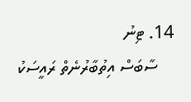14. ޓިނު
    ސާބަސް އިތުބާރުނެތް ރައީސަކު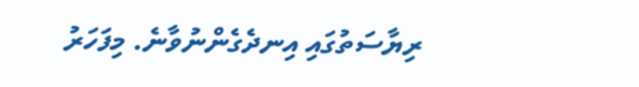ރިޔާސަތުގައި އިނދެގެންނުވާނެ. މިފަހަރު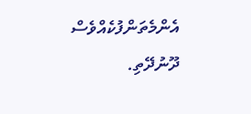އެންމެތަންފުކެއްވެސް ދޫނުދޭތި.